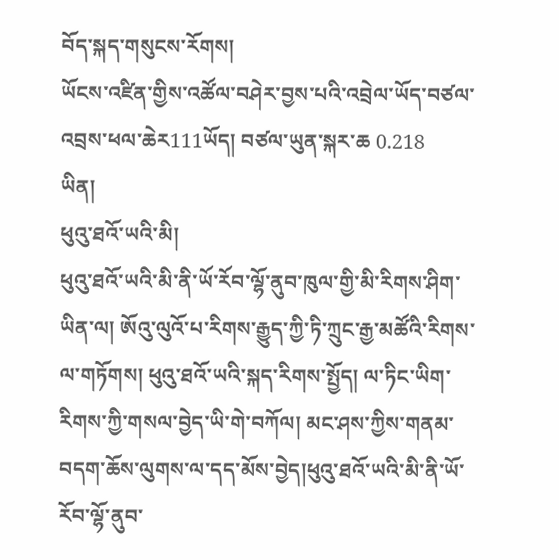བོད་སྐད་གསུངས་རོགས།
ཡོངས་འཛིན་གྱིས་འཚོལ་བཤེར་བྱས་པའི་འབྲེལ་ཡོད་བཙལ་འབྲས་ཕལ་ཆེར111ཡོད། བཙལ་ཡུན་སྐར་ཆ 0.218
ཡིན།
ཕུའུ་ཐའོ་ཡའི་མི།
ཕུའུ་ཐའོ་ཡའི་མི་ནི་ཡོ་རོབ་ལྷོ་ནུབ་ཁུལ་གྱི་མི་རིགས་ཤིག་ཡིན་ལ། ཨོའུ་ལུའོ་པ་རིགས་རྒྱུད་ཀྱི་ཏི་ཀྲུང་རྒྱ་མཚོའི་རིགས་ལ་གཏོགས། ཕུའུ་ཐའོ་ཡའི་སྐད་རིགས་སྤྱོད། ལ་ཏིང་ཡིག་རིགས་ཀྱི་གསལ་བྱེད་ཡི་གེ་བཀོལ། མང་ཤས་ཀྱིས་གནམ་བདག་ཆོས་ལུགས་ལ་དད་མོས་བྱེད།ཕུའུ་ཐའོ་ཡའི་མི་ནི་ཡོ་རོབ་ལྷོ་ནུབ་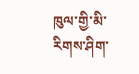ཁུལ་གྱི་མི་རིགས་ཤིག་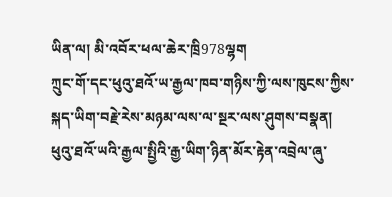ཡིན་ལ། མི་འབོར་ཕལ་ཆེར་ཁྲི978ལྷག
ཀྲུང་གོ་དང་ཕུའུ་ཐའོ་ཡ་རྒྱལ་ཁབ་གཉིས་ཀྱི་ལས་ཁུངས་ཀྱིས་སྐད་ཡིག་བརྗེ་རེས་མཉམ་ལས་ལ་སྔར་ལས་ཤུགས་བསྣན།
ཕུའུ་ཐའོ་ཡའི་རྒྱལ་སྤྱིའི་རྒྱ་ཡིག་ཉིན་མོར་རྟེན་འབྲེལ་ཞུ་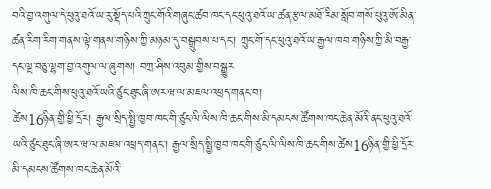བའི་བྱ་འགུལ་དེ་ཕུའུ་ཐའོ་ཡ་རུ་སྡོད་པའི་ཀྲུང་གོའི་གཞུང་ཚབ་ཁང་དང་ཕུའུ་ཐའོ་ཡ་ཚན་རྩལ་མཐོ་རིམ་སློབ་གསོ་པུའུ་ཨོ་མིན་ཚན་རིག་རིག་གནས་ལྟེ་གནས་གཉིས་ཀྱི་མཉམ་དུ་བསྒྲུབས་པ་དང་། ཀྲུང་གོ་དང་ཕུའུ་ཐའོ་ཡ་རྒྱལ་ཁབ་གཉིས་ཀྱི་མི་བརྒྱ་དང་ལྔ་བཅུ་ལྷག་བྱ་འགུལ་ལ་ཞུགས། བཀྲ་ཤིས་འབུམ་གྱིས་བསྒྱུར
ལིས་ཁི་ཆང་གིས་ཕུའུ་ཐའོ་ཡའི་ཙུང་ཐུང་ཞི་ཨར་ཝ་ལ་མཇལ་འཕྲད་གནང་བ།
ཚེས16ཉིན་གྱི་ཕྱི་དྲོར། རྒྱལ་སྲིད་སྤྱི་ཁྱབ་ཁང་གི་ཙུང་ལི་ལིས་ཁི་ཆང་གིས་མི་དམངས་ཚོགས་ཁང་ཆེན་མོའི་ནང་ཕུའུ་ཐའོ་ཡའི་ཙུང་ཐུང་ཞི་ཨར་ཝ་ལ་མཇལ་འཕྲད་གནང་། རྒྱལ་སྲིད་སྤྱི་ཁྱབ་ཁང་གི་ཙུང་ལི་ལིས་ཁི་ཆང་གིས་ཚེས16ཉིན་གྱི་ཕྱི་དྲོར་མི་དམངས་ཚོགས་ཁང་ཆེན་མོའི་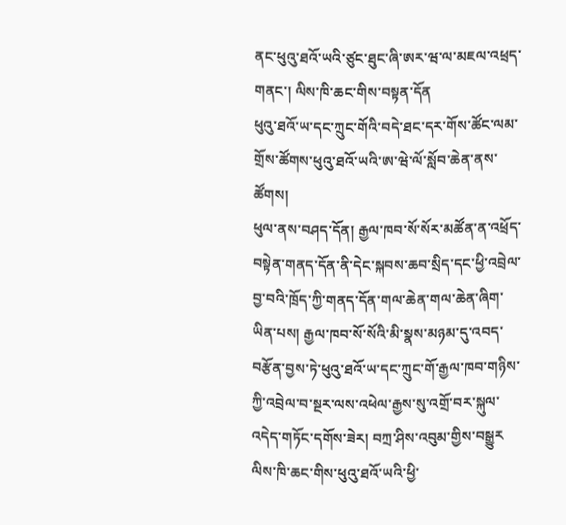ནང་ཕུའུ་ཐའོ་ཡའི་ཙུང་ཐུང་ཞི་ཨར་ཝ་ལ་མཇལ་འཕྲད་གནང་། ལིས་ཁི་ཆང་གིས་བསྟན་དོན
ཕུའུ་ཐའོ་ཡ་དང་ཀྲུང་གོའི་བདེ་ཐང་དར་གོས་ཚོང་ལམ་གྲོས་ཚོགས་ཕུའུ་ཐའོ་ཡའི་ཨ་ཝེ་ལོ་སློབ་ཆེན་ནས་ཚོགས།
ཕུལ་ནས་བཤད་དོན། རྒྱལ་ཁབ་སོ་སོར་མཚོན་ན་འཕྲོད་བསྟེན་གནད་དོན་ནི་དེང་སྐབས་ཆབ་སྲིད་དང་ཕྱི་འབྲེལ་བྱ་བའི་ཁྲོད་ཀྱི་གནད་དོན་གལ་ཆེན་གལ་ཆེན་ཞིག་ཡིན་པས། རྒྱལ་ཁབ་སོ་སོའི་མི་སྣས་མཉམ་དུ་འབད་བརྩོན་བྱས་ཏེ་ཕུའུ་ཐའོ་ཡ་དང་ཀྲུང་གོ་རྒྱལ་ཁབ་གཉིས་ཀྱི་འབྲེལ་བ་སྔར་ལས་འཕེལ་རྒྱས་སུ་འགྲོ་བར་སྐུལ་འདེད་གཏོང་དགོས་ཟེར། བཀྲ་ཤིས་འབུམ་གྱིས་བསྒྱུར
ལིས་ཁི་ཆང་གིས་ཕུའུ་ཐའོ་ཡའི་ཕྱི་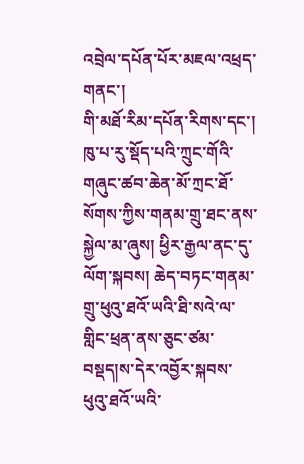འབྲེལ་དཔོན་པོར་མཇལ་འཕྲད་གནང་།
གི་མཐོ་རིམ་དཔོན་རིགས་དང་། ཁུ་པ་རུ་སྡོད་པའི་ཀྲུང་གོའི་གཞུང་ཚབ་ཆེན་མོ་ཀྲང་ཐོ་སོགས་ཀྱིས་གནམ་གྲུ་ཐང་ནས་སྐྱེལ་མ་ཞུས། ཕྱིར་རྒྱལ་ནང་དུ་ལོག་སྐབས། ཆེད་བཏང་གནམ་གྲུ་ཕུའུ་ཐའོ་ཡའི་ཐི་སའེ་ལ་གླིང་ཕྲན་ནས་ཅུང་ཙམ་བསྡད།ས་དེར་འབྱོར་སྐབས་ཕུའུ་ཐའོ་ཡའི་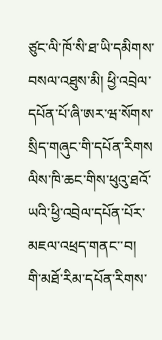ཙུང་ལི་ཁོ་སི་ཐ་ཡི་དམིགས་བསལ་འཐུས་མི། ཕྱི་འབྲེལ་དཔོན་པོ་ཞི་ཨར་ཝ་སོགས་སྲིད་གཞུང་གི་དཔོན་རིགས
ལིས་ཁི་ཆང་གིས་ཕུའུ་ཐའོ་ཡའི་ཕྱི་འབྲེལ་དཔོན་པོར་མཇལ་འཕྲད་གནང་་བ།
གི་མཐོ་རིམ་དཔོན་རིགས་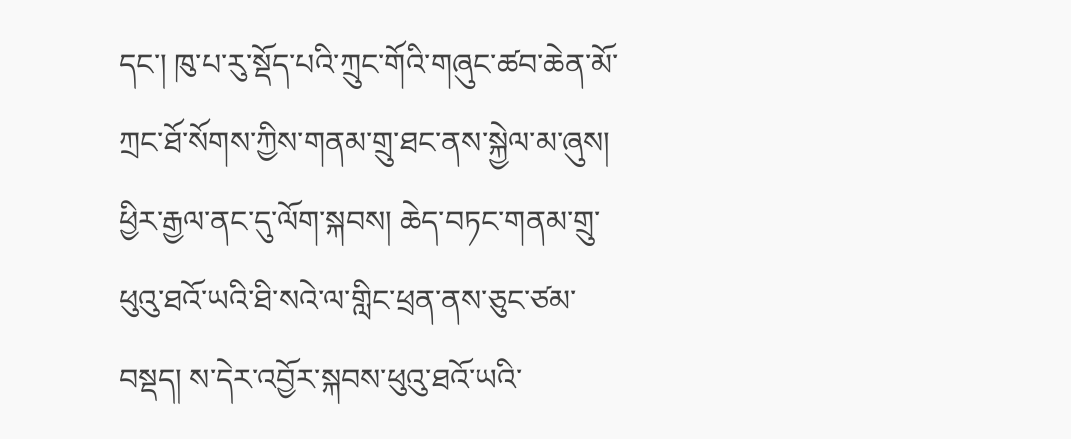དང་། ཁུ་པ་རུ་སྡོད་པའི་ཀྲུང་གོའི་གཞུང་ཚབ་ཆེན་མོ་ཀྲང་ཐོ་སོགས་ཀྱིས་གནམ་གྲུ་ཐང་ནས་སྐྱེལ་མ་ཞུས། ཕྱིར་རྒྱལ་ནང་དུ་ལོག་སྐབས། ཆེད་བཏང་གནམ་གྲུ་ཕུའུ་ཐའོ་ཡའི་ཐི་སའེ་ལ་གླིང་ཕྲན་ནས་ཅུང་ཙམ་བསྡད། ས་དེར་འབྱོར་སྐབས་ཕུའུ་ཐའོ་ཡའི་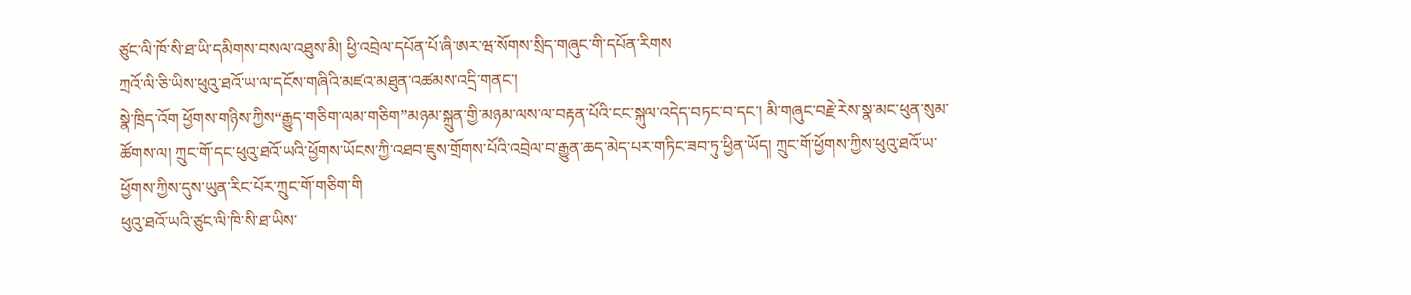ཙུང་ལི་ཁོ་སི་ཐ་ཡི་དམིགས་བསལ་འཐུས་མི། ཕྱི་འབྲེལ་དཔོན་པོ་ཞི་ཨར་ཝ་སོགས་སྲིད་གཞུང་གི་དཔོན་རིགས
ཀྲའོ་ལི་ཅི་ཡིས་ཕུའུ་ཐའོ་ཡ་ལ་དངོས་གཞིའི་མཛའ་མཐུན་འཚམས་འདྲི་གནང་།
སྣེ་ཁྲིད་འོག ཕྱོགས་གཉིས་ཀྱིས“རྒྱུད་གཅིག་ལམ་གཅིག”མཉམ་སྐྲུན་གྱི་མཉམ་ལས་ལ་བརྟན་པོའི་ངང་སྐུལ་འདེད་བཏང་བ་དང་། མི་གཞུང་བརྗེ་རེས་སྣ་མང་ཕུན་སུམ་ཚོགས་ལ། ཀྲུང་གོ་དང་ཕུའུ་ཐའོ་ཡའི་ཕྱོགས་ཡོངས་ཀྱི་འཐབ་ཇུས་གྲོགས་པོའི་འབྲེལ་བ་རྒྱུན་ཆད་མེད་པར་གཏིང་ཟབ་ཏུ་ཕྱིན་ཡོད། ཀྲུང་གོ་ཕྱོགས་ཀྱིས་ཕུའུ་ཐའོ་ཡ་ཕྱོགས་ཀྱིས་དུས་ཡུན་རིང་པོར་ཀྲུང་གོ་གཅིག་གི
ཕུའུ་ཐའོ་ཡའི་ཙུང་ལི་ཁི་སི་ཐ་ཡིས་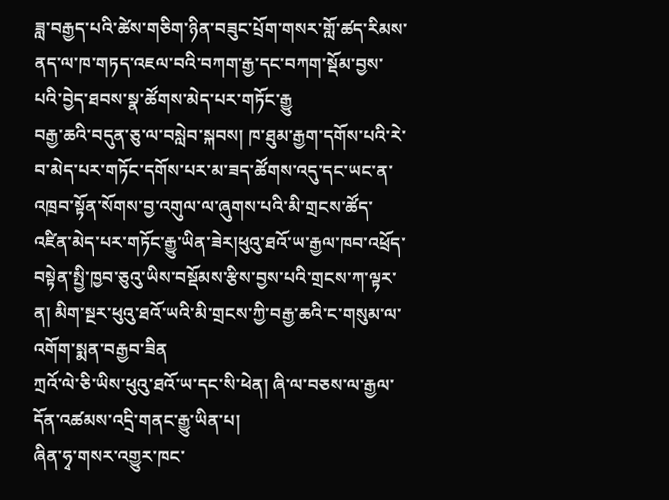ཟླ་བརྒྱད་པའི་ཚེས་གཅིག་ཉིན་བཟུང་པྲོག་གསར་གློ་ཚད་རིམས་ནད་ལ་ཁ་གཏད་འཇལ་བའི་བཀག་རྒྱ་དང་བཀག་སྡོམ་བྱས་པའི་བྱེད་ཐབས་སྣ་ཚོགས་མེད་པར་གཏོང་རྒྱུ
བརྒྱ་ཆའི་བདུན་ཅུ་ལ་བསླེབ་སྐབས། ཁ་ཐུམ་རྒྱག་དགོས་པའི་རེ་བ་མེད་པར་གཏོང་དགོས་པར་མ་ཟད་ཚོགས་འདུ་དང་ཡང་ན་འཁྲབ་སྟོན་སོགས་བྱ་འགུལ་ལ་ཞུགས་པའི་མི་གྲངས་ཚོད་འཛིན་མེད་པར་གཏོང་རྒྱུ་ཡིན་ཟེར།ཕུའུ་ཐའོ་ཡ་རྒྱལ་ཁབ་འཕྲོད་བསྟེན་སྤྱི་ཁྱབ་ཅུའུ་ཡིས་བསྡོམས་རྩིས་བྱས་པའི་གྲངས་ཀ་ལྟར་ན། མིག་སྔར་ཕུའུ་ཐའོ་ཡའི་མི་གྲངས་ཀྱི་བརྒྱ་ཆའི་ང་གསུམ་ལ་འགོག་སྨན་བརྒྱབ་ཟིན
ཀྲའོ་ལེ་ཅི་ཡིས་ཕུའུ་ཐའོ་ཡ་དང་སི་ཕེན། ཞི་ལ་བཅས་ལ་རྒྱལ་དོན་འཚམས་འདྲི་གནང་རྒྱུ་ཡིན་པ།
ཞིན་ཧྭ་གསར་འགྱུར་ཁང་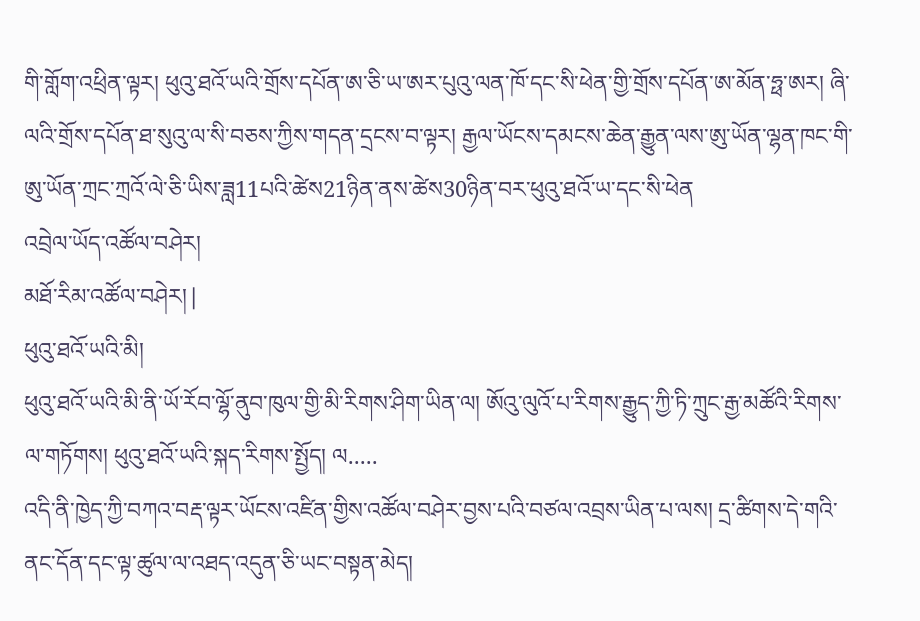གི་གློག་འཕྲིན་ལྟར། ཕུའུ་ཐའོ་ཡའི་གྲོས་དཔོན་ཨ་ཅི་ཡ་ཨར་པུའུ་ལན་ཁོ་དང་སི་ཕེན་གྱི་གྲོས་དཔོན་ཨ་མོན་ཧྥ་ཨར། ཞི་ལའི་གྲོས་དཔོན་ཐ་སུའུ་ལ་སི་བཅས་ཀྱིས་གདན་དྲངས་བ་ལྟར། རྒྱལ་ཡོངས་དམངས་ཆེན་རྒྱུན་ལས་ཨུ་ཡོན་ལྷན་ཁང་གི་ཨུ་ཡོན་ཀྲང་ཀྲའོ་ལེ་ཅི་ཡིས་ཟླ11པའི་ཚེས21ཉིན་ནས་ཚེས30ཉིན་བར་ཕུའུ་ཐའོ་ཡ་དང་སི་ཕེན
འབྲེལ་ཡོད་འཚོལ་བཤེར།
མཐོ་རིམ་འཚོལ་བཤེར། |
ཕུའུ་ཐའོ་ཡའི་མི།
ཕུའུ་ཐའོ་ཡའི་མི་ནི་ཡོ་རོབ་ལྷོ་ནུབ་ཁུལ་གྱི་མི་རིགས་ཤིག་ཡིན་ལ། ཨོའུ་ལུའོ་པ་རིགས་རྒྱུད་ཀྱི་ཏི་ཀྲུང་རྒྱ་མཚོའི་རིགས་ལ་གཏོགས། ཕུའུ་ཐའོ་ཡའི་སྐད་རིགས་སྤྱོད། ལ.....
འདི་ནི་ཁྱེད་ཀྱི་བཀའ་བརྡ་ལྟར་ཡོངས་འཛིན་གྱིས་འཚོལ་བཤེར་བྱས་པའི་བཙལ་འབྲས་ཡིན་པ་ལས། དྲ་ཚིགས་དེ་གའི་ནང་དོན་དང་ལྟ་ཚུལ་ལ་འཐད་འདུན་ཅི་ཡང་བསྟན་མེད།